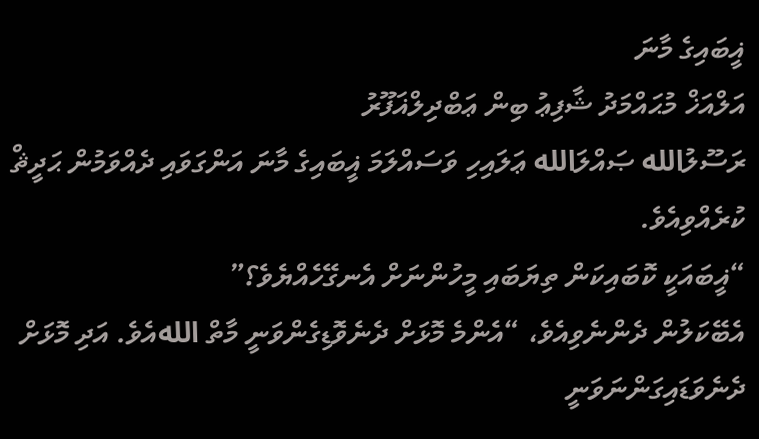ޣީބައިގެ މާނަ
އަލްއަޚް މުޙައްމަދު ޝާފިޢު ބިން ޢަބްދިލްޣަފޫރު
ރަސޫލުالله ޞައްލަالله ޢަލައިހި ވަސައްލަމަ ޣީބައިގެ މާނަ އަންގަވައި ދެއްވަމުން ޙަދީޘް ކުރެއްވިއެވެ.
“ޣީބައަކީ ކޮބައިކަން ތިޔަބައި މީހުންނަށް އެނގޭހެއްޔެވެ؟”
އެބޭކަލުން ދެންނެވިއެވެ، “އެންމެ މޮޅަށް ދެނެވޮޑިގެންވަނީ މާތް اللهއެވެ. އަދި މޮޅަށް ދެނެވަޑައިގަންނަވަނީ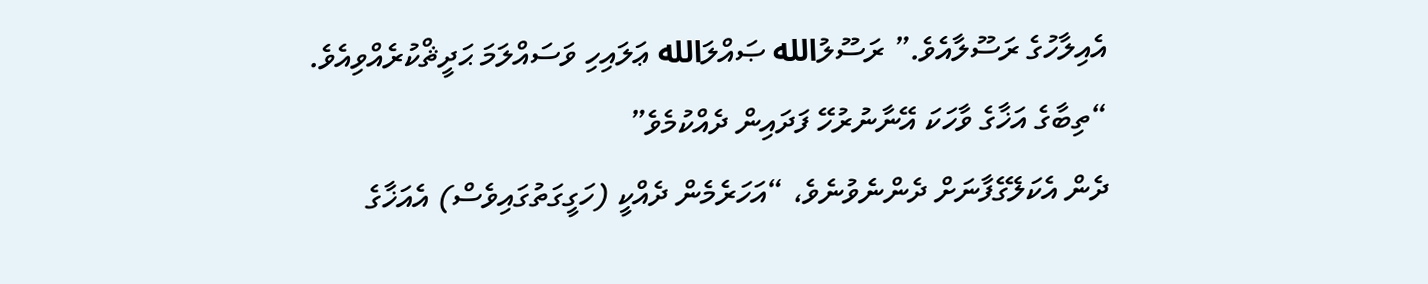އެއިލާހުގެ ރަސޫލާއެވެ.” ރަސޫލުالله ޞައްލަالله ޢަލައިހި ވަސައްލަމަ ޙަދީޘްކުރެއްވިއެވެ.
“ތިބާގެ އަޚާގެ ވާހަކަ އޭނާނުރުހޭ ފަދައިން ދެއްކުމެވެ”
ދެން އެކަލޭގެފާނަށް ދެންނެވުނެވެ، “އަހަރެމެން ދެއްކީ (ހަގީގަތުގައިވެސް) އެއަޚާގެ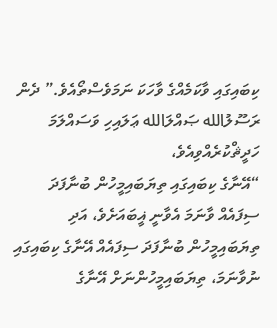ކިބައިގައި ވާކަމެއްގެ ވާހަކަ ނަމަވެސްތޯއެވެ.” ދެން ރަސޫލުالله ޞައްލަالله ޢަލައިހި ވަސައްލަމަ ހަދީޘްކުރެއްވިއެވެ،
“އޭނާގެ ކިބައިގައި ތިޔަބައިމީހުން ބުނާފަދަ ސިފައެއް ވާނަމަ އެވާނީ ޣީބައަށެވެ، އަދި ތިޔަބައިމީހުން ބުނާފަދަ ސިފައެއް އޭނާގެ ކިބައިގައި ނުވާނަމަ، ތިޔަބައިމީހުންނަށް އޭނާގެ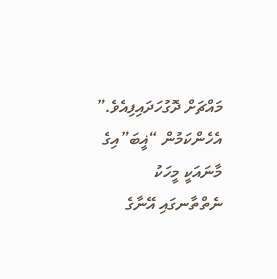މައްޗަށް ދޮގުހަދައިފިއެވެ.”
އެހެންކަމުން “ޣީބަ”އިގެ މާނައަކީ މީހަކު ނެތްތާނގައި އޭނާގެ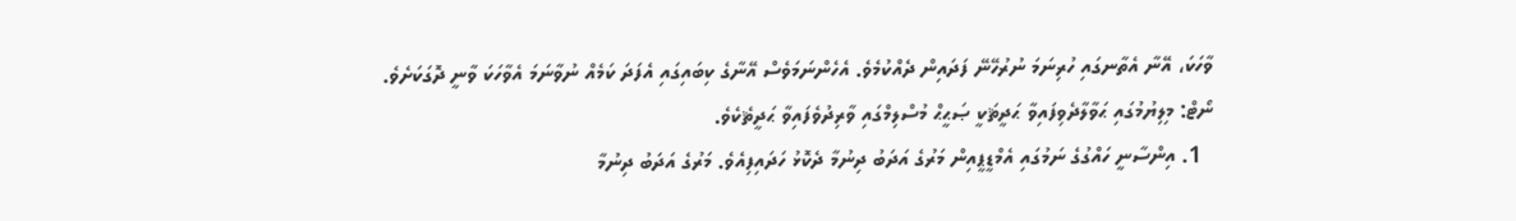ވާހަކަ، އޭނާ އެތާނގައި ހުރިނަމަ ނުރުހޭނޭ ފަދައިން ދެއްކުމެވެ. އެހެންނަމަވެސް އޭނާގެ ކިބައިގައި އެފަދަ ކަމެއް ނުވާނަމަ އެވާހަކަ ވާނީ ދޮގަކަށެވެ.
ނޯޓް: މިލިޔުމުގައި ޙަވާލާދެވިފައިވާ ޙަދީޘަކީ ޞަޙީޙް މުސްލިމްގައި ވާރިދުވެފައިވާ ޙަދީޘެކެވެ.
  1. އިންސާނީ ހައްގުގެ ނަމުގައި އެމްޑީޕީއިން މަރުގެ އަދަބު ދިނުމާ ދެކޮޅު ހަދައިފިއެވެ. މަރުގެ އަދަބު ދިނުމާ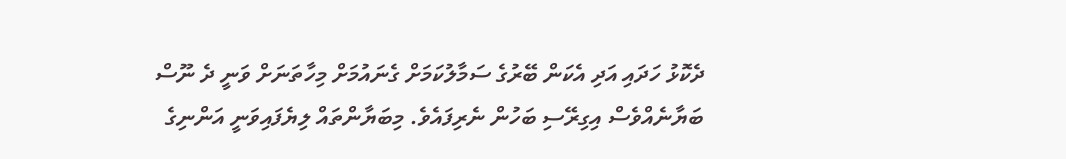ދެކޮޅު ހަދައި އަދި އެކަން ބޭރުގެ ސަމާލުކަމަށް ގެނައުމަށް މިހާތަނަށް ވަނީ ދެ ނޫސް ބަޔާނެއްވެސް އިގިރޭސި ބަހުން ނެރިފައެވެ. މިބަޔާންތައް ލިޔެފައިވަނީ އަންނިގެ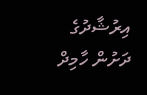އިރުޝާދުގެ ދަށުން ހާމިދް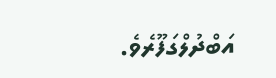އަބްދުލްގަފޫރެވެ.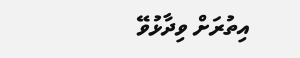އިތުރަށް ވިދާޅުވޭ